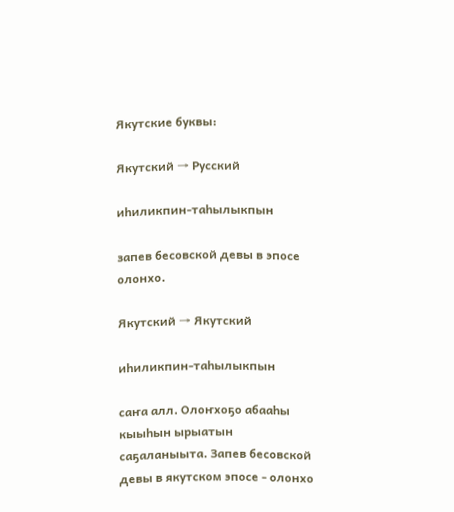Якутские буквы:

Якутский → Русский

иһиликпин-таһылыкпын

запев бесовской девы в эпосе олонхо.

Якутский → Якутский

иһиликпин-таһылыкпын

саҥа алл. Олоҥхоҕо абааһы кыыһын ырыатын саҕаланыыта. Запев бесовской девы в якутском эпосе - олонхо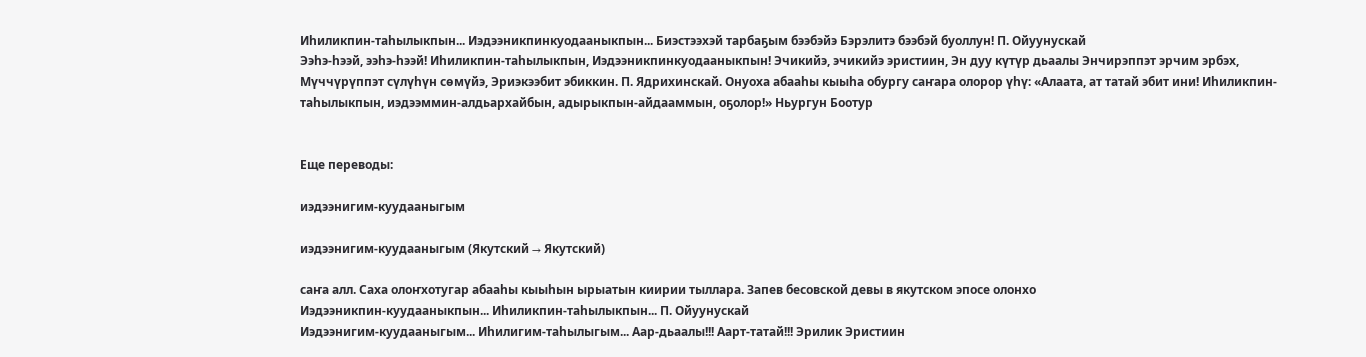Иһиликпин-таһылыкпын... Иэдээникпинкуодааныкпын... Биэстээхэй тарбаҕым бээбэйэ Бэрэлитэ бээбэй буоллун! П. Ойуунускай
Ээһэ-һээй, ээһэ-һээй! Иһиликпин-таһылыкпын, Иэдээникпинкуодааныкпын! Эчикийэ, эчикийэ эристиин, Эн дуу күтүр дьаалы Энчирэппэт эрчим эрбэх, Мүччүрүппэт сүлүһүн сөмүйэ, Эриэкээбит эбиккин. П. Ядрихинскай. Онуоха абааһы кыыһа обургу саҥара олорор үһү: «Алаата, ат татай эбит ини! Иһиликпин-таһылыкпын, иэдээммин-алдьархайбын, адырыкпын-айдааммын, оҕолор!» Ньургун Боотур


Еще переводы:

иэдээнигим-куудааныгым

иэдээнигим-куудааныгым (Якутский → Якутский)

саҥа алл. Саха олоҥхотугар абааһы кыыһын ырыатын киирии тыллара. Запев бесовской девы в якутском эпосе олонхо
Иэдээникпин-куудааныкпын... Иһиликпин-таһылыкпын... П. Ойуунускай
Иэдээнигим-куудааныгым... Иһилигим-таһылыгым... Аар-дьаалы!!! Аарт-татай!!! Эрилик Эристиин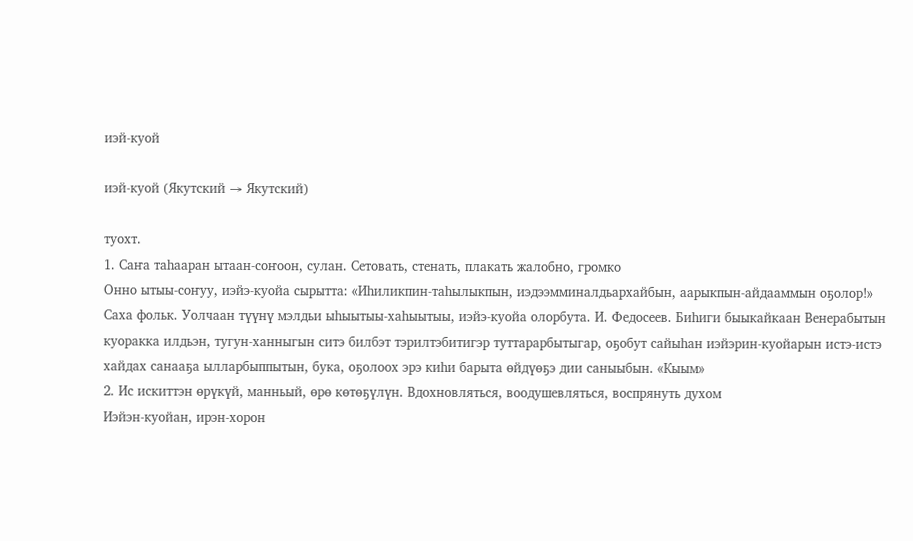иэй-куой

иэй-куой (Якутский → Якутский)

туохт.
1. Саҥа таһааран ытаан-соҥоон, сулан. Сетовать, стенать, плакать жалобно, громко
Онно ытыы-соҥуу, иэйэ-куойа сырытта: «Иһиликпин-таһылыкпын, иэдээмминалдьархайбын, аарыкпын-айдааммын оҕолор!» Саха фольк. Уолчаан түүнү мэлдьи ыһыытыы-хаһыытыы, иэйэ-куойа олорбута. И. Федосеев. Биһиги быыкайкаан Венерабытын куоракка илдьэн, тугун-ханныгын ситэ билбэт тэрилтэбитигэр туттарарбытыгар, оҕобут сайыһан иэйэрин-куойарын истэ-истэ хайдах санааҕа ылларбыппытын, бука, оҕолоох эрэ киһи барыта өйдүөҕэ дии саныыбын. «Кыым»
2. Ис искиттэн өрүкүй, манньый, өрө көтөҕүлүн. Вдохновляться, воодушевляться, воспрянуть духом
Иэйэн-куойан, ирэн-хорон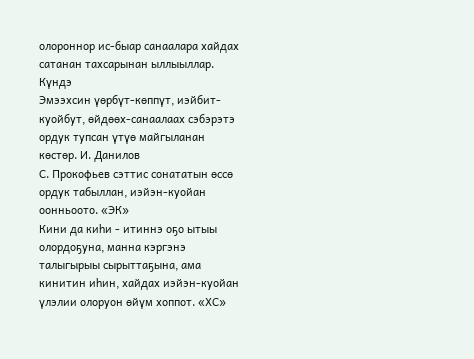олороннор ис-быар санаалара хайдах сатанан тахсарынан ыллыыллар. Күндэ
Эмээхсин үөрбүт-көппүт, иэйбит-куойбут, өйдөөх-санаалаах сэбэрэтэ ордук тупсан үтүө майгыланан көстөр. И. Данилов
С. Прокофьев сэттис сонататын өссө ордук табыллан, иэйэн-куойан оонньоото. «ЭК»
Кини да киһи - итиннэ оҕо ытыы олордоҕуна, манна кэргэнэ талыгырыы сырыттаҕына, ама кинитин иһин, хайдах иэйэн-куойан үлэлии олоруон өйүм хоппот. «ХС»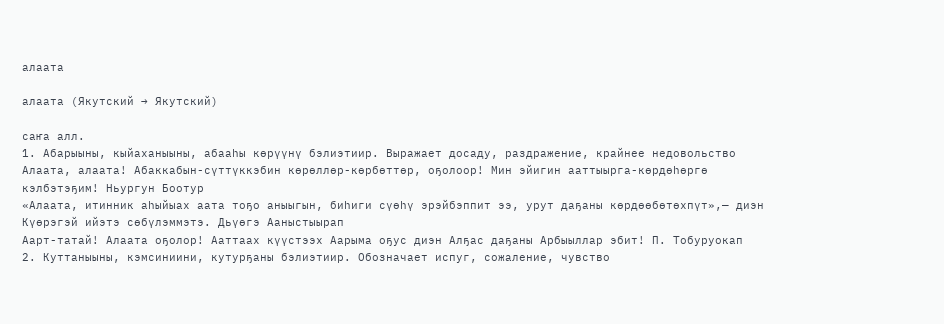алаата

алаата (Якутский → Якутский)

саҥа алл.
1. Абарыыны, кыйаханыыны, абааһы көрүүнү бэлиэтиир. Выражает досаду, раздражение, крайнее недовольство
Алаата, алаата! Абаккабын-сүттүккэбин көрөллөр-көрбөттөр, оҕолоор! Мин эйигин ааттыырга-көрдөһөргө кэлбэтэҕим! Ньургун Боотур
«Алаата, итинник аһыйыах аата тоҕо аныыгын, биһиги сүөһү эрэйбэппит ээ, урут даҕаны көрдөөбөтөхпүт»,— диэн Күөрэгэй ийэтэ сөбүлэммэтэ. Дьүөгэ Ааныстыырап
Аарт-татай! Алаата оҕолор! Ааттаах күүстээх Аарыма оҕус диэн Алҕас даҕаны Арбыыллар эбит! П. Тобуруокап
2. Куттаныыны, кэмсиниини, кутурҕаны бэлиэтиир. Обозначает испуг, сожаление, чувство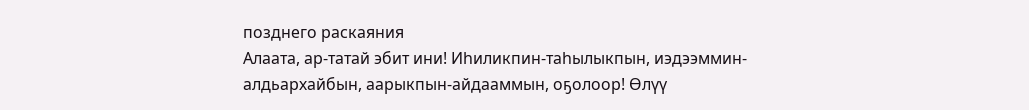позднего раскаяния
Алаата, ар-татай эбит ини! Иһиликпин-таһылыкпын, иэдээммин-алдьархайбын, аарыкпын-айдааммын, оҕолоор! Өлүү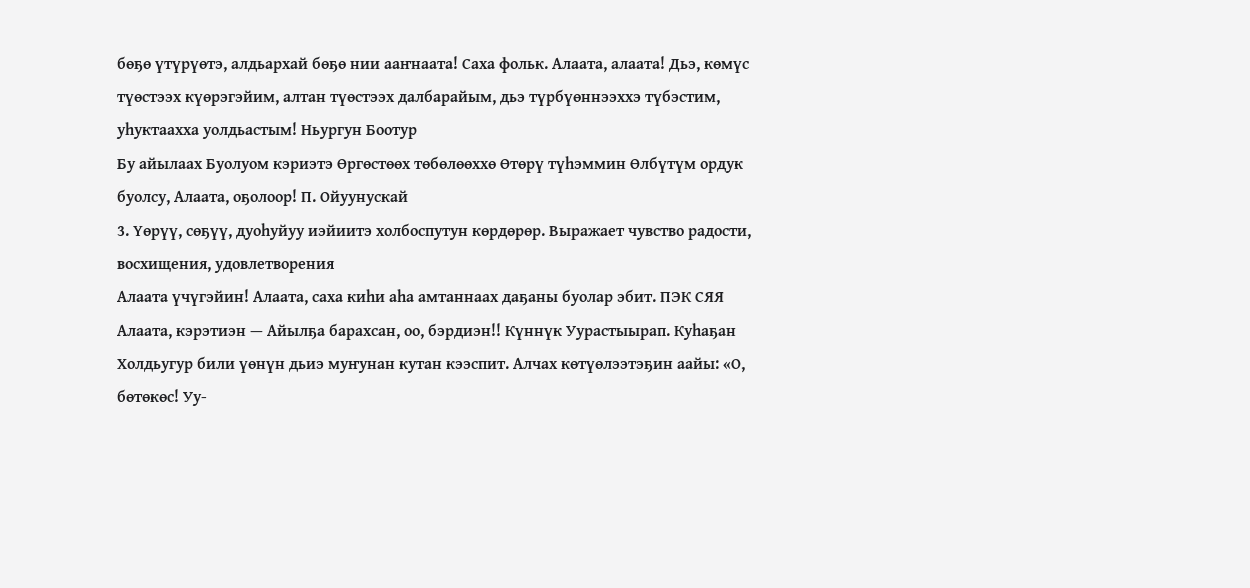бөҕө үтүрүөтэ, алдьархай бөҕө нии ааҥнаата! Саха фольк. Алаата, алаата! Дьэ, көмүс түөстээх күөрэгэйим, алтан түөстээх далбарайым, дьэ түрбүөннээххэ түбэстим, уһуктаахха уолдьастым! Ньургун Боотур
Бу айылаах Буолуом кэриэтэ Өргөстөөх төбөлөөххө Өтөрү түһэммин Өлбүтүм ордук буолсу, Алаата, оҕолоор! П. Ойуунускай
3. Үөрүү, сөҕүү, дуоһуйуу иэйиитэ холбоспутун көрдөрөр. Выражает чувство радости, восхищения, удовлетворения
Алаата үчүгэйин! Алаата, саха киһи аһа амтаннаах даҕаны буолар эбит. ПЭК СЯЯ
Алаата, кэрэтиэн — Айылҕа барахсан, оо, бэрдиэн!! Күннүк Уурастыырап. Куһаҕан Холдьугур били үөнүн дьиэ муҥунан кутан кээспит. Алчах көтүөлээтэҕин аайы: «О, бөтөкөс! Уу-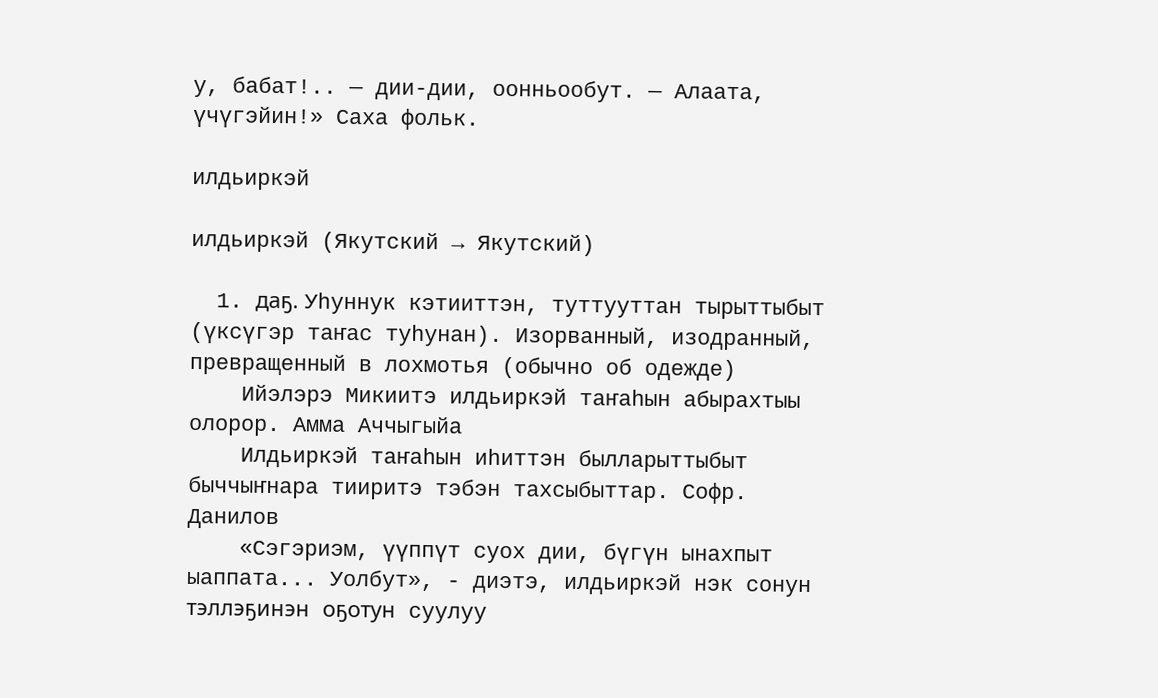у, бабат!.. — дии-дии, оонньообут. — Алаата, үчүгэйин!» Саха фольк.

илдьиркэй

илдьиркэй (Якутский → Якутский)

  1. даҕ. Уһуннук кэтииттэн, туттууттан тырыттыбыт (үксүгэр таҥас туһунан). Изорванный, изодранный, превращенный в лохмотья (обычно об одежде)
    Ийэлэрэ Микиитэ илдьиркэй таҥаһын абырахтыы олорор. Амма Аччыгыйа
    Илдьиркэй таҥаһын иһиттэн былларыттыбыт быччыҥнара тииритэ тэбэн тахсыбыттар. Софр. Данилов
    «Сэгэриэм, үүппүт суох дии, бүгүн ынахпыт ыаппата... Уолбут», - диэтэ, илдьиркэй нэк сонун тэллэҕинэн оҕотун суулуу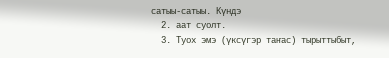сатыы-сатыы. Күндэ
  2. аат суолт.
  3. Туох эмэ (үксүгэр таҥас) тырыттыбыт,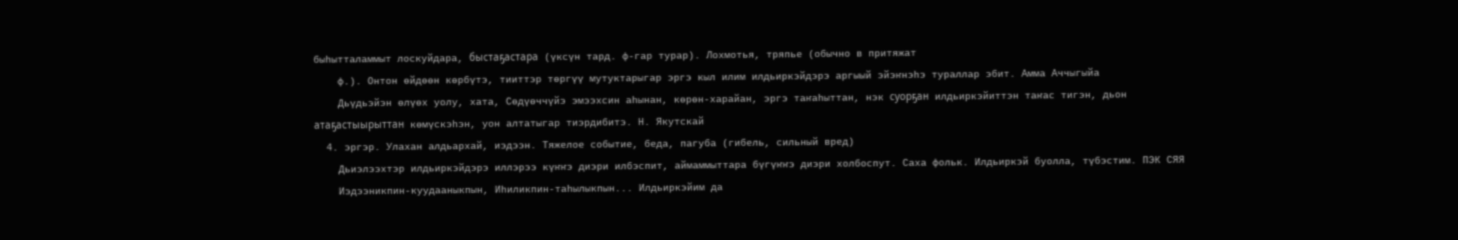быһытталаммыт лоскуйдара, быстаҕастара (үксүн тард. ф-гар турар). Лохмотья, тряпье (обычно в притяжат
    ф.). Онтон өйдөөн көрбүтэ, тииттэр төргүү мутуктарыгар эргэ кыл илим илдьиркэйдэрэ аргыый эйэҥнэһэ тураллар эбит. Амма Аччыгыйа
    Дьүдьэйэн өлүөх уолу, хата, Сөдүөччүйэ эмээхсин аһынан, көрөн-харайан, эргэ таҥаһыттан, нэк суорҕан илдьиркэйиттэн таҥас тигэн, дьон атаҕастыырыттан көмүскэһэн, уон алтатыгар тиэрдибитэ. Н. Якутскай
  4. эргэр. Улахан алдьархай, иэдээн. Тяжелое событие, беда, пагуба (гибель, сильный вред)
    Дьиэлээхтэр илдьиркэйдэрэ иллэрээ күҥҥэ диэри илбэспит, аймаммыттара бүгүҥҥэ диэри холбоспут. Саха фольк. Илдьиркэй буолла, түбэстим. ПЭК СЯЯ
    Иэдээникпин-куудааныкпын, Иһиликпин-таһылыкпын... Илдьиркэйим да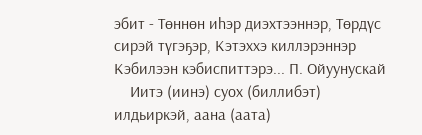эбит - Төннөн иһэр диэхтээннэр, Төрдүс сирэй түгэҕэр, Кэтэххэ киллэрэннэр Кэбилээн кэбиспиттэрэ... П. Ойуунускай
    Иитэ (иинэ) суох (биллибэт) илдьиркэй, аана (аата)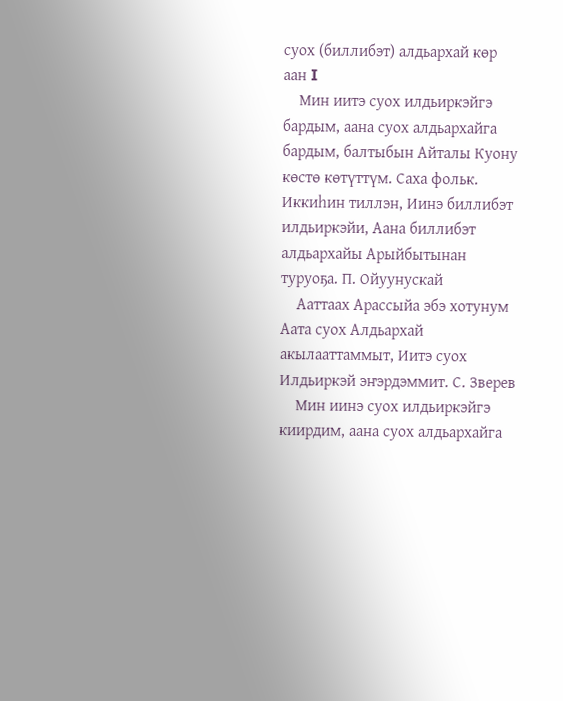суох (биллибэт) алдьархай көр аан I
    Мин иитэ суох илдьиркэйгэ бардым, аана суох алдьархайга бардым, балтыбын Айталы Куону көстө көтүттүм. Саха фольк. Иккиһин тиллэн, Иинэ биллибэт илдьиркэйи, Аана биллибэт алдьархайы Арыйбытынан туруоҕа. П. Ойуунускай
    Ааттаах Арассыйа эбэ хотунум Аата суох Алдьархай акылааттаммыт, Иитэ суох Илдьиркэй эҥэрдэммит. С. Зверев
    Мин иинэ суох илдьиркэйгэ киирдим, аана суох алдьархайга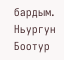бардым. Ньургун Боотур